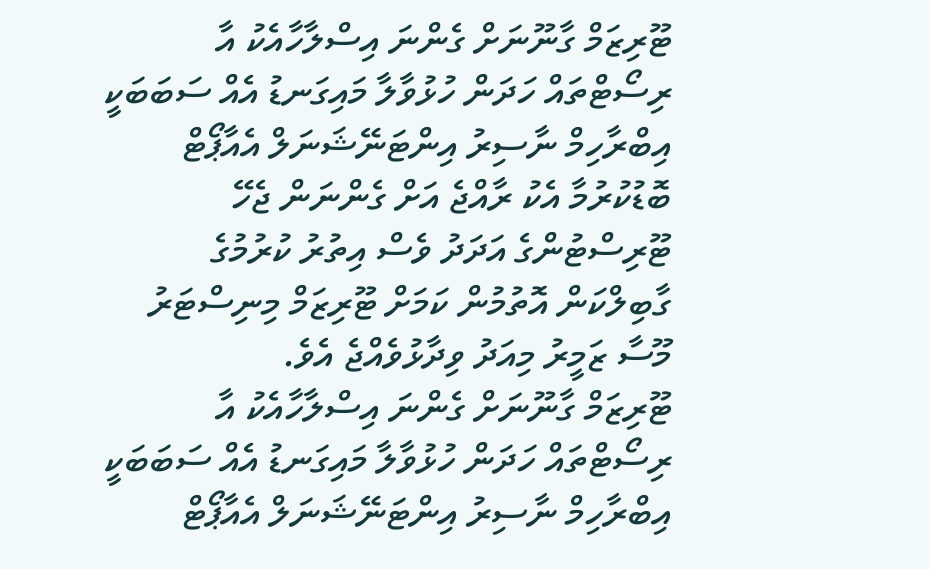ޓޫރިޒަމް ގާނޫނަށް ގެންނަ އިސްލާހާއެކު އާ ރިސޯޓްތައް ހަދަން ހުޅުވާލާ މައިގަނޑު އެއް ސަބަބަކީ އިބްރާހިމް ނާސިރު އިންޓަނޭޝަނަލް އެއާޕޯޓް ބޮޑުކުރުމާ އެކު ރާއްޖެ އަށް ގެންނަން ޖެހޭ ޓޫރިސްޓުންގެ އަދަދު ވެސް އިތުރު ކުރުމުގެ ގާބިލްކަން އޮތުމުން ކަމަށް ޓޫރިޒަމް މިނިސްޓަރު މޫސާ ޒަމީރު މިއަދު ވިދާޅުވެއްޖެ އެވެ.
ޓޫރިޒަމް ގާނޫނަށް ގެންނަ އިސްލާހާއެކު އާ ރިސޯޓްތައް ހަދަން ހުޅުވާލާ މައިގަނޑު އެއް ސަބަބަކީ އިބްރާހިމް ނާސިރު އިންޓަނޭޝަނަލް އެއާޕޯޓް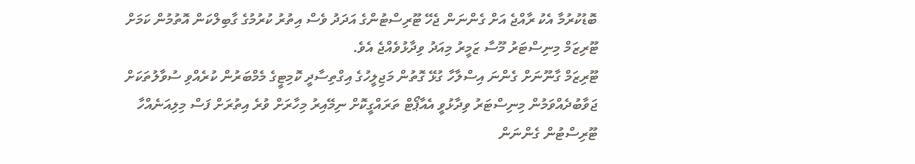ބޮޑުކުރުމާ އެކު ރާއްޖެ އަށް ގެންނަން ޖެހޭ ޓޫރިސްޓުންގެ އަދަދު ވެސް އިތުރު ކުރުމުގެ ގާބިލްކަން އޮތުމުން ކަމަށް ޓޫރިޒަމް މިނިސްޓަރު މޫސާ ޒަމީރު މިއަދު ވިދާޅުވެއްޖެ އެވެ.
ޓޫރިޒަމް ގާނޫނަށް ގެންނަ އިސްލާހާ ގުޅޭ ގޮތުން މަޖިލީހުގެ އިގްތިސާދީ ކޮމިޓީގެ މެމްބަރުން ކުރެއްވި ސުވާލުތަކަށް ޖަވާބުދެއްވަމުން މިނިސްޓަރު ވިދާޅުވީ އެއާޕޯޓް ތަރައްގީކޮށް ނިމޭއިރު މިހާރަށް ވުރެ އިތުރަށް ފަސް މިލިއަނެއްހާ ޓޫރިސްޓުން ގެންނަން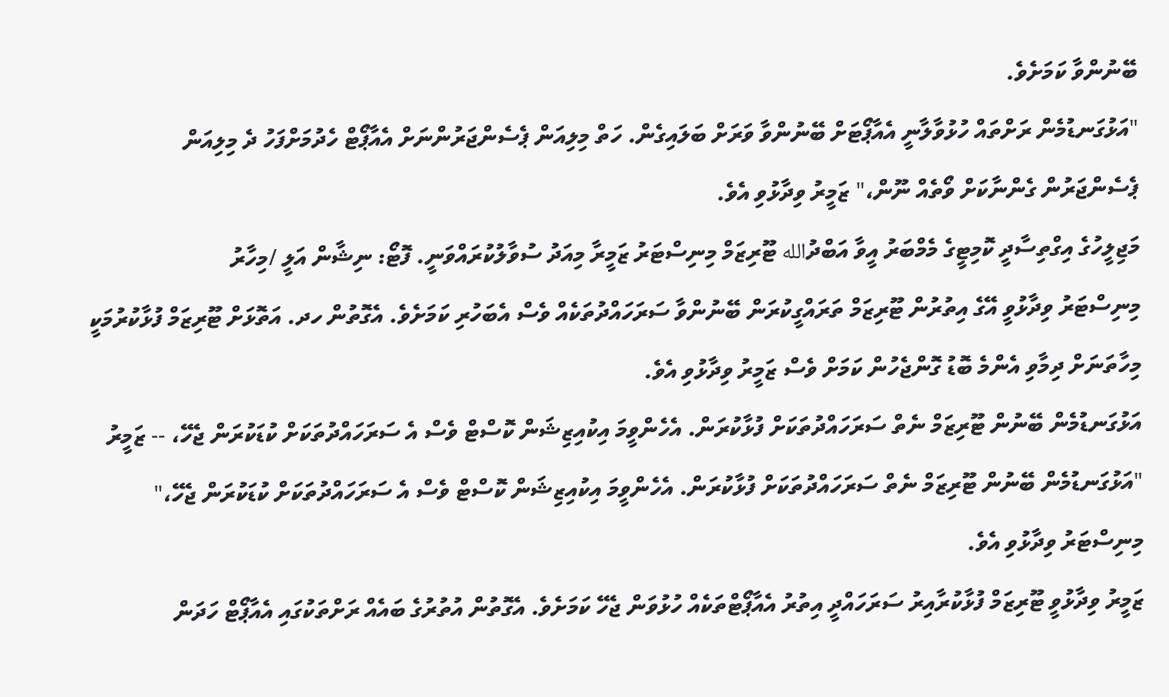ބޭނުންވާ ކަމަށެވެ.
"އަޅުގަނޑުމެން ރަށްތައް ހުޅުވާލާނީ އެއާޕޯޓަށް ބޭނުންވާ ވަރަށް ބަލައިގެން. ހަތް މިލިއަން ޕެސެންޖަރުންނަށް އެއާޕޯޓް ހެދުމަށްފަހު ދެ މިލިއަން ޕެސެންޖަރުން ގެންނާކަށް ވޯތެއް ނޫން،" ޒަމީރު ވިދާޅުވި އެވެ.
މަޖިލީހުގެ އިގްތިސާދީ ކޮމިޓީގެ މެމްބަރު އީވާ އަބްދުالله ޓޫރިޒަމް މިނިސްޓަރު ޒަމީރާ މިއަދު ސުވާލުކުރައްވަނީ. ފޮޓޯ: ނިޝާން އަލީ /މިހާރު
މިނިސްޓަރު ވިދާޅުވީ އޭގެ އިތުރުން ޓޫރިޒަމް ތަރައްގީކުރަން ބޭނުންވާ ސަރަހައްދުތަކެއް ވެސް އެބަހުރި ކަމަށެވެ. އެގޮތުން ހދ. އަތޮޅަށް ޓޫރިޒަމް ފުޅާކުރުމަކީ މިހާތަނަށް ދިމާވި އެންމެ ބޮޑު ގޮންޖެހުން ކަމަށް ވެސް ޒަމީރު ވިދާޅުވި އެވެ.
އަޅުގަނޑުމެން ބޭނުން ޓޫރިޒަމް ނެތް ސަރަހައްދުތަކަށް ފުޅާކުރަން. އެހެންވީމަ އިކުއިޒިޝަން ކޮސްޓް ވެސް އެ ސަރަހައްދުތަކަށް ކުޑަކުރަން ޖެހޭ، -- ޒަމީރު
"އަޅުގަނޑުމެން ބޭނުން ޓޫރިޒަމް ނެތް ސަރަހައްދުތަކަށް ފުޅާކުރަން. އެހެންވީމަ އިކުއިޒިޝަން ކޮސްޓް ވެސް އެ ސަރަހައްދުތަކަށް ކުޑަކުރަން ޖެހޭ،" މިނިސްޓަރު ވިދާޅުވި އެވެ.
ޒަމީރު ވިދާޅުވީ ޓޫރިޒަމް ފުޅާކުރާއިރު ސަރަހައްދީ އިތުރު އެއާޕޯޓްތަކެއް ހުޅުވަން ޖެހޭ ކަމަށެވެ. އެގޮތުން އުތުރުގެ ބައެއް ރަށްތަކުގައި އެއާޕޯޓް ހަދަން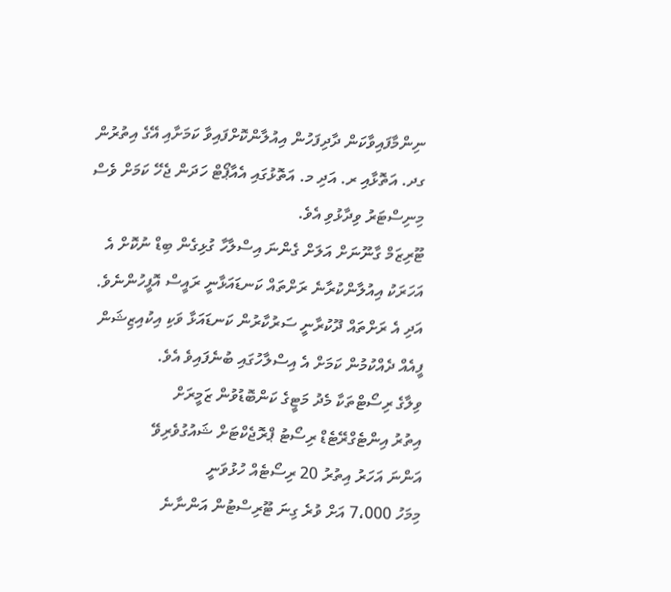ނިންމާފައިވާކަން ދާދިފަހުން އިއުލާންކޮށްފައިވާ ކަމަށާއި އޭގެ އިތުރުން ގދ. އަތޮޅާއި ރ. އަދި މ. އަތޮޅުގައި އެއާޕޯޓް ހަދަން ޖެހޭ ކަމަށް ވެސް މިނިސްޓަރު ވިދާޅުވި އެވެ.
ޓޫރިޒަމް ގާނޫނަށް އަލަށް ގެންނަ އިސްލާހާ ގުޅިގެން ބިޑް ނުކޮށް އެ އަހަރަކު އިއުލާންކުރާނެ ރަށްތައް ކަނޑައަޅާނީ ރައީސް އޮފީހުންނެވެ. އަދި އެ ރަށްތައް ދޫކުރާނީ ސަރުކާރުން ކަނޑައަޅާ ވަކި އިކުއިޒިޝަން ފީއެއް ދެއްކުމުން ކަމަށް އެ އިސްލާހުގައި ބުނެފައިވެ އެވެ.
ވިލާގެ ރިސޯޓްތަކާ މެދު މަޓީގެ ކަންބޮޑުވުން ޒަމީރަށް
އިތުރު އިންޓެގްރޭޓެޑް ރިސޯޓު ޕްރޮޖެކްޓަށް ޝައުގުވެރިވޭ
އަންނަ އަހަރު އިތުރު 20 ރިސޯޓެއް ހުޅުވަނީ
މިމަހު 7،000 އަށް ވުރެ ގިނަ ޓޫރިސްޓުން އަންނާނެ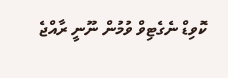ކޮވިޑް ނެގެޓިވް ވުމުން ނޫނީ ރާއްޖެ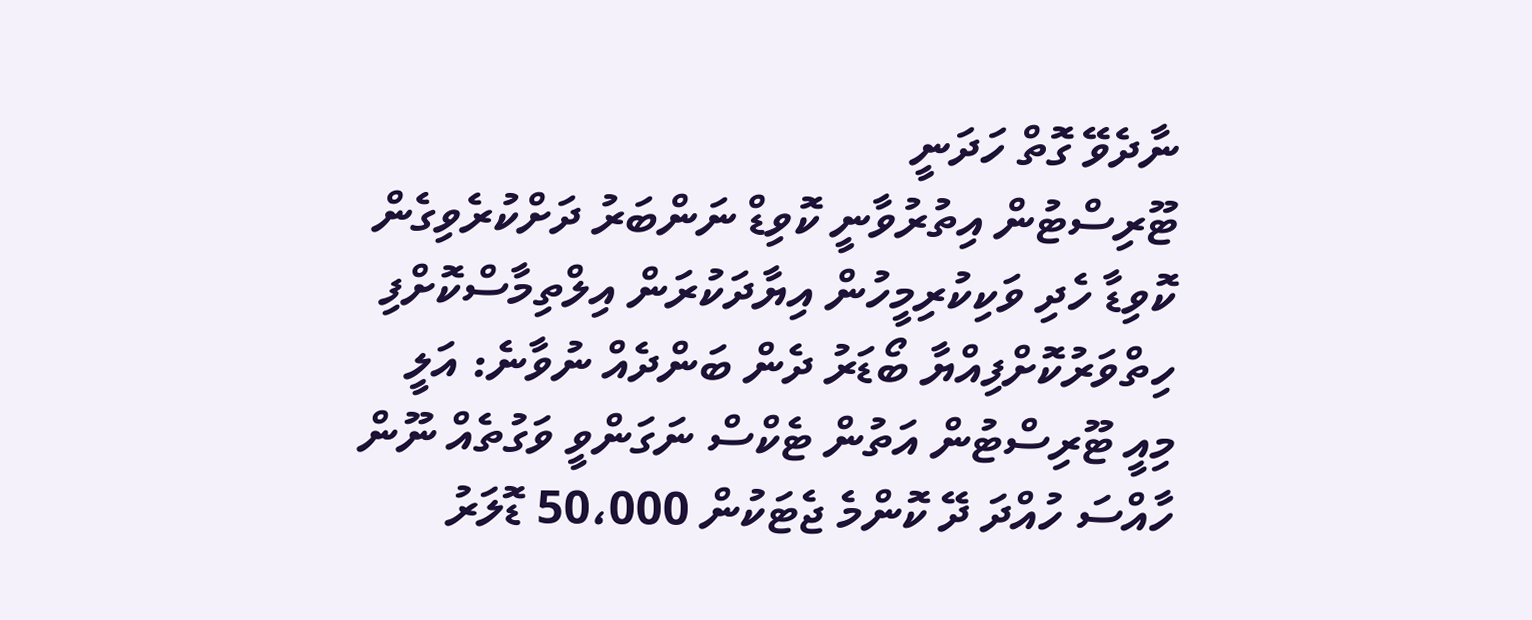ނާދެވޭ ގޮތް ހަދަނީ
ޓޫރިސްޓުން އިތުރުވާނީ ކޮވިޑް ނަންބަރު ދަށްކުރެވިގެން
ކޮވިޑާ ހެދި ވަކިކުރިމީހުން އިޔާދަކުރަން އިލްތިމާސްކޮށްފި
ހިތްވަރުކޮށްފިއްޔާ ބޯޑަރު ދެން ބަންދެއް ނުވާނެ: އަލީ
މިއީ ޓޫރިސްޓުން އަތުން ޓެކްސް ނަގަންވީ ވަގުތެއް ނޫން
ހާއްސަ ހުއްދަ ދޭ ކޮންމެ ޖެޓަކުން 50،000 ޑޮލަރު